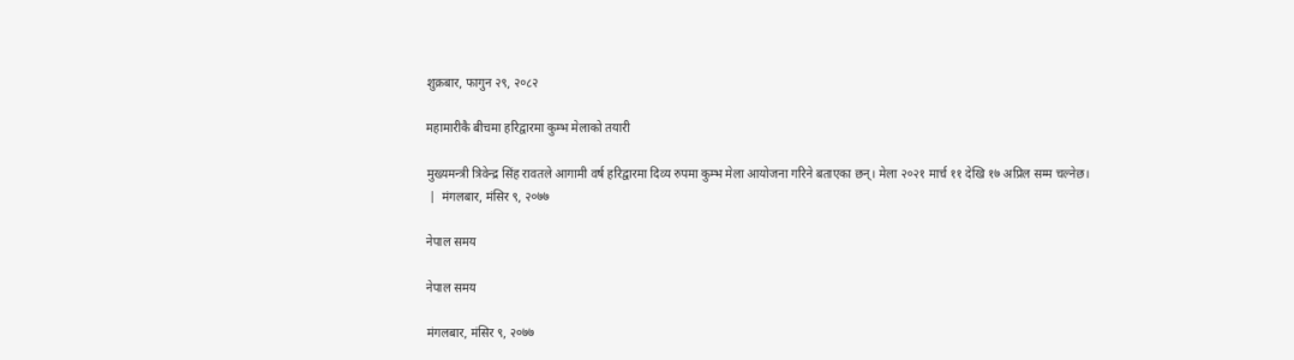शुक्रबार, फागुन २९, २०८२

महामारीकै बीचमा हरिद्वारमा कुम्भ मेलाको तयारी

मुख्यमन्त्री त्रिवेन्द्र सिंह रावतले आगामी वर्ष हरिद्वारमा दिव्य रुपमा कुम्भ मेला आयोजना गरिने बताएका छन्। मेला २०२१ मार्च ११ देखि १७ अप्रिल सम्म चल्नेछ।
 |  मंगलबार, मंसिर ९, २०७७

नेपाल समय

नेपाल समय

मंगलबार, मंसिर ९, २०७७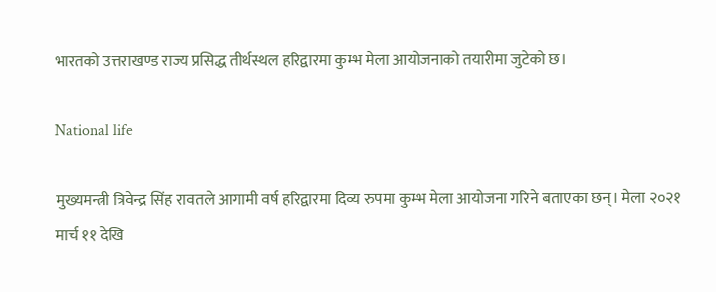भारतको उत्तराखण्ड राज्य प्रसिद्ध तीर्थस्थल हरिद्वारमा कुम्भ मेला आयोजनाको तयारीमा जुटेको छ।

National life

मुख्यमन्त्री त्रिवेन्द्र सिंह रावतले आगामी वर्ष हरिद्वारमा दिव्य रुपमा कुम्भ मेला आयोजना गरिने बताएका छन्। मेला २०२१ मार्च ११ देखि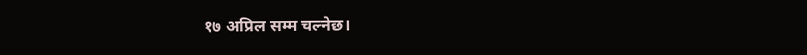१७ अप्रिल सम्म चल्नेछ।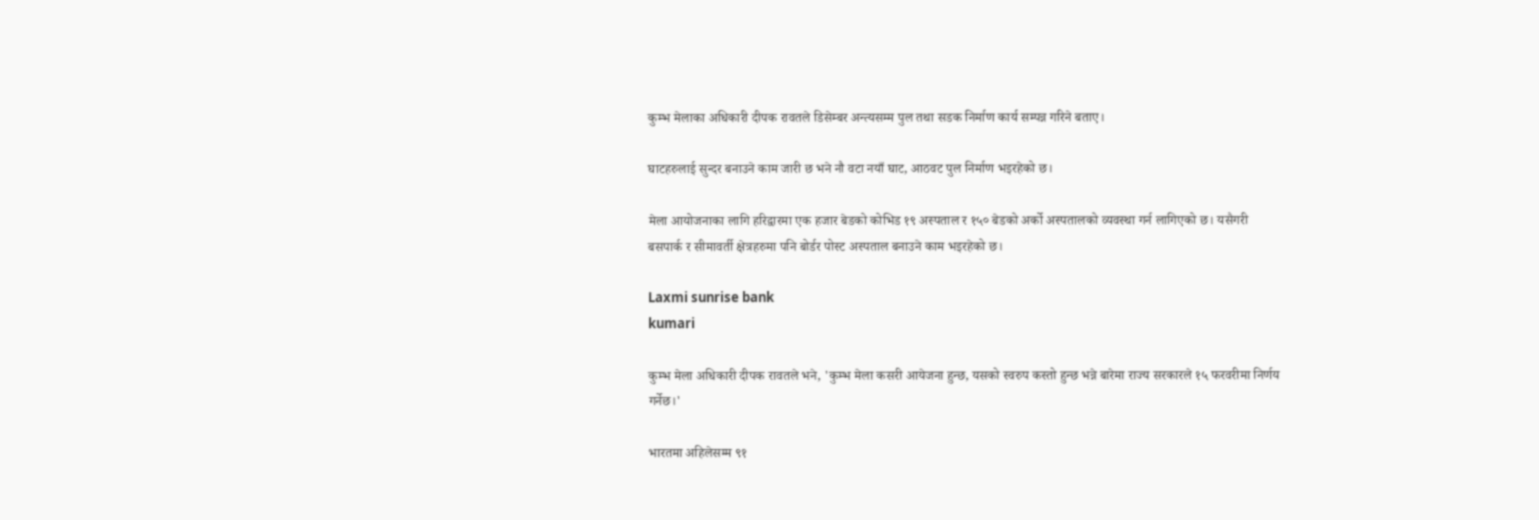कुम्भ मेलाका अधिकारी दीपक रावतले डिसेम्बर अन्त्यसम्म पुल तथा सडक निर्माण कार्य सम्पन्न गरिने बताए।

घाटहरुलाई सुन्दर बनाउने काम जारी छ भने नौ वटा नयाँ घाट, आठवट पुल निर्माण भइरहेको छ।

मेला आयोजनाका लागि हरिद्वारमा एक हजार बेडको कोभिड १९ अस्पताल र १५० बेडको अर्को अस्पतालको व्यवस्था गर्न लागिएको छ। यसैगरी बसपार्क र सीमावर्ती क्षेत्रहरुमा पनि बोर्डर पोस्ट अस्पताल बनाउने काम भइरहेको छ।

Laxmi sunrise bank
kumari

कुम्भ मेला अधिकारी दीपक रावतले भने, 'कुम्भ मेला कसरी आयेजना हुन्छ, यसको स्वरुप कस्तो हुन्छ भन्ने बारेमा राज्य सरकारले १५ फरवरीमा निर्णय गर्नेछ।'

भारतमा अहिलेसम्म ९१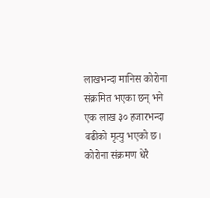लाखभन्दा मानिस कोरोना संक्रमित भएका छन् भने एक लाख ३० हजारभन्दा बढीको मृत्यु भएको छ। कोरोना संक्रमण धेरै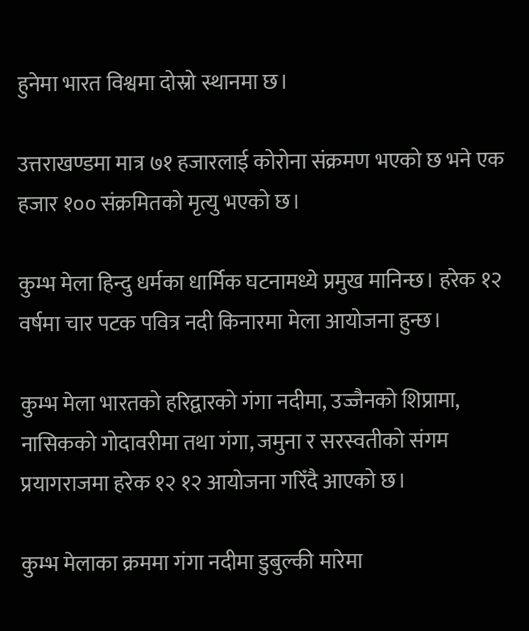हुनेमा भारत विश्वमा दोस्रो स्थानमा छ।

उत्तराखण्डमा मात्र ७१ हजारलाई कोरोना संक्रमण भएको छ भने एक हजार १०० संक्रमितको मृत्यु भएको छ।

कुम्भ मेला हिन्दु धर्मका धार्मिक घटनामध्ये प्रमुख मानिन्छ। हरेक १२ वर्षमा चार पटक पवित्र नदी किनारमा मेला आयोजना हुन्छ।

कुम्भ मेला भारतको हरिद्वारको गंगा नदीमा, उज्जैनको शिप्रामा, नासिकको गोदावरीमा तथा गंगा, जमुना र सरस्वतीको संगम प्रयागराजमा हरेक १२ १२ आयोजना गरिँदै आएको छ।

कुम्भ मेलाका क्रममा गंगा नदीमा डुबुल्की मारेमा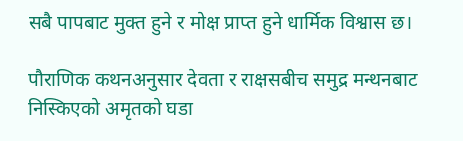सबै पापबाट मुक्त हुने र मोक्ष प्राप्त हुने धार्मिक विश्वास छ।

पौराणिक कथनअनुसार देवता र राक्षसबीच समुद्र मन्थनबाट निस्किएको अमृतको घडा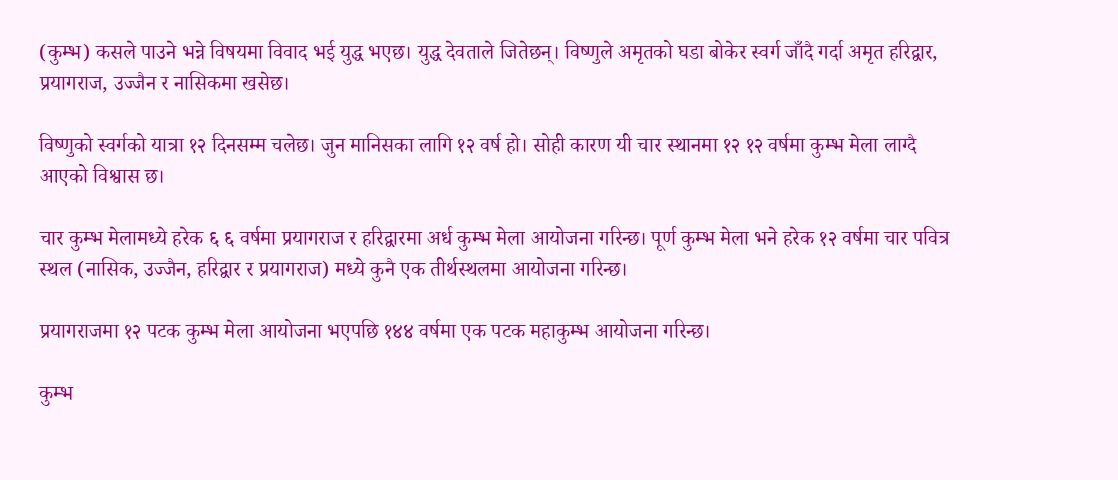(कुम्भ) कसले पाउने भन्ने विषयमा विवाद भई युद्ध भएछ। युद्ध देवताले जितेछन्। विष्णुले अमृतको घडा बोकेर स्वर्ग जाँदै गर्दा अमृत हरिद्वार, प्रयागराज, उज्जैन र नासिकमा खसेछ।

विष्णुको स्वर्गको यात्रा १२ दिनसम्म चलेछ। जुन मानिसका लागि १२ वर्ष हो। सोही कारण यी चार स्थानमा १२ १२ वर्षमा कुम्भ मेला लाग्दै आएको विश्वास छ।

चार कुम्भ मेलामध्ये हरेक ६ ६ वर्षमा प्रयागराज र हरिद्वारमा अर्ध कुम्भ मेला आयोजना गरिन्छ। पूर्ण कुम्भ मेला भने हरेक १२ वर्षमा चार पवित्र स्थल (नासिक, उज्जैन, हरिद्वार र प्रयागराज) मध्ये कुनै एक तीर्थस्थलमा आयोजना गरिन्छ।

प्रयागराजमा १२ पटक कुम्भ मेला आयोजना भएपछि १४४ वर्षमा एक पटक महाकुम्भ आयोजना गरिन्छ।

कुम्भ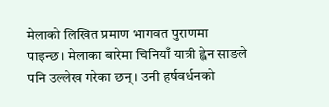मेलाको लिखित प्रमाण भागवत पुराणमा पाइन्छ। मेलाका बारेमा चिनियाँ यात्री ह्वेन साङले पनि उल्लेख गरेका छन्। उनी हर्षवर्धनको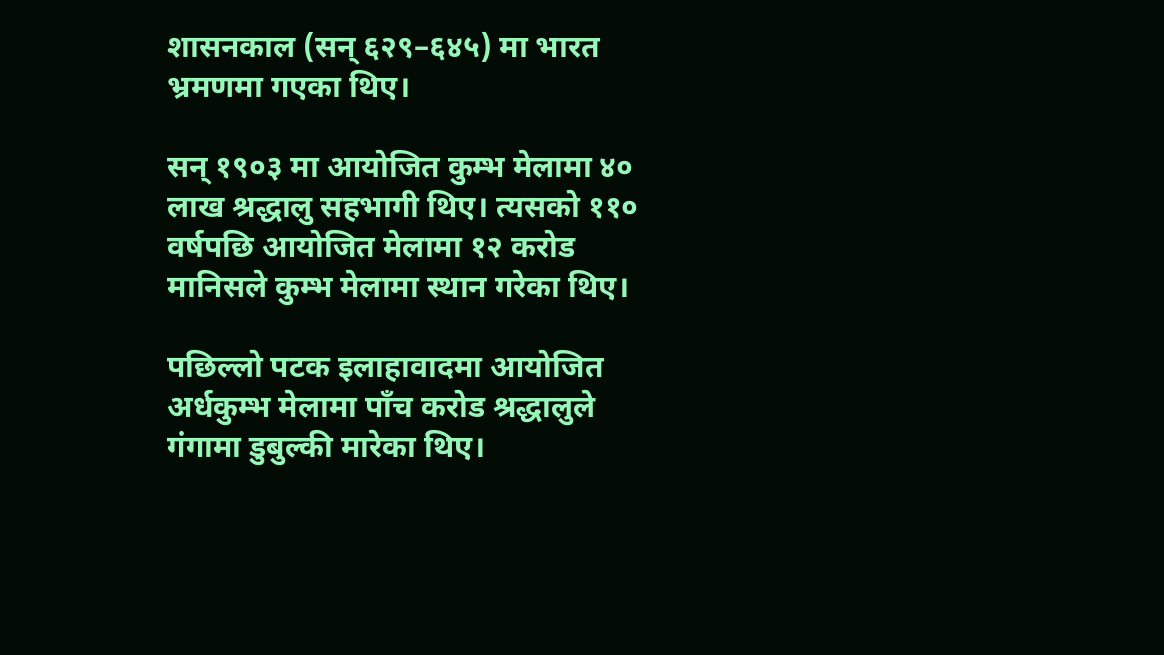शासनकाल (सन् ६२९–६४५) मा भारत भ्रमणमा गएका थिए।

सन् १९०३ मा आयोजित कुम्भ मेलामा ४० लाख श्रद्धालु सहभागी थिए। त्यसको ११० वर्षपछि आयोजित मेलामा १२ करोड मानिसले कुम्भ मेलामा स्थान गरेका थिए।

पछिल्लो पटक इलाहावादमा आयोजित अर्धकुम्भ मेलामा पाँच करोड श्रद्धालुले गंगामा डुबुल्की मारेका थिए।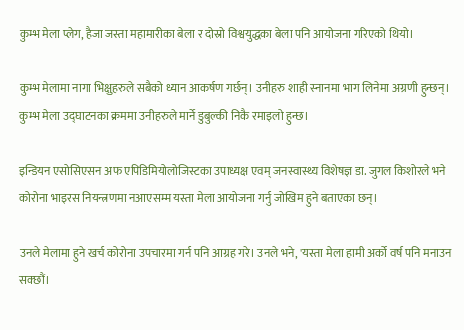कुम्भ मेला प्लेग, हैजा जस्ता महामारीका बेला र दोस्रो विश्वयुद्धका बेला पनि आयोजना गरिएको थियो।

कुम्भ मेलामा नागा भिक्षुहरुले सबैको ध्यान आकर्षण गर्छन्। उनीहरु शाही स्नानमा भाग लिनेमा अग्रणी हुन्छन्। कुम्भ मेला उद्घाटनका क्रममा उनीहरुले मार्ने डुबुल्की निकै रमाइलो हुन्छ।

इन्डियन एसोसिएसन अफ एपिडिमियोलोजिस्टका उपाध्यक्ष एवम् जनस्वास्थ्य विशेषज्ञ डा. जुगल किशोरले भने कोरोना भाइरस नियन्त्रणमा नआएसम्म यस्ता मेला आयोजना गर्नु जोखिम हुने बताएका छन्।

उनले मेलामा हुने खर्च कोरोना उपचारमा गर्न पनि आग्रह गरे। उनले भने, 'यस्ता मेला हामी अर्को वर्ष पनि मनाउन सक्छौं।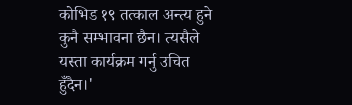कोभिड १९ तत्काल अन्त्य हुने कुनै सम्भावना छैन। त्यसैले यस्ता कार्यक्रम गर्नु उचित हुँदैन।'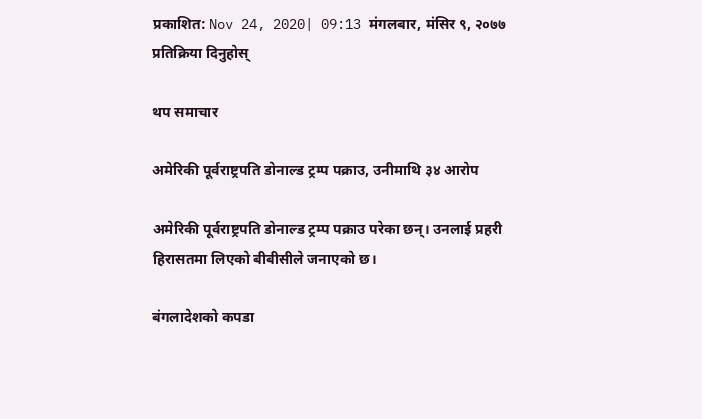प्रकाशित: Nov 24, 2020| 09:13 मंगलबार, मंसिर ९, २०७७
प्रतिक्रिया दिनुहोस्

थप समाचार

अमेरिकी पूर्वराष्ट्रपति डोनाल्ड ट्रम्प पक्राउ, उनीमाथि ३४ आरोप

अमेरिकी पूर्वराष्ट्रपति डोनाल्ड ट्रम्प पक्राउ परेका छन्। उनलाई प्रहरी हिरासतमा लिएको बीबीसीले जनाएको छ।

बंगलादेशको कपडा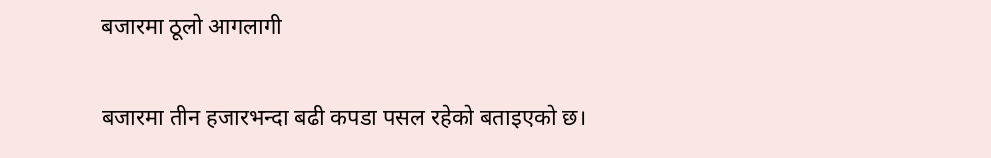बजारमा ठूलो आगलागी

बजारमा तीन हजारभन्दा बढी कपडा पसल रहेको बताइएको छ।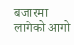बजारमा लागेको आगो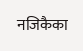नजिकैका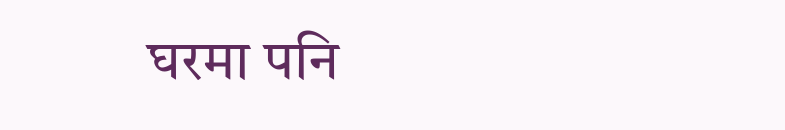घरमा पनि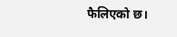फैलिएको छ।